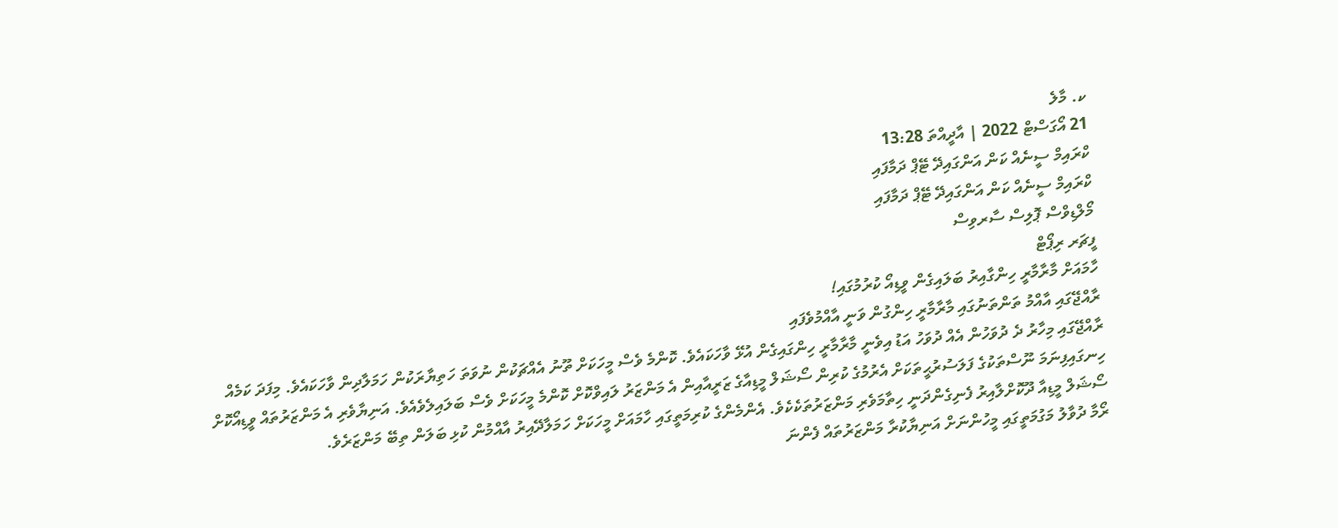ކ. މާލެ
21 އޯގަސްޓް 2022 | އާދީއްތަ 13:28
ކްރައިމް ސީނެއް ކަން އަންގައިދޭ ޓޭޕް ދަމާފައި
ކްރައިމް ސީނެއް ކަން އަންގައިދޭ ޓޭޕް ދަމާފައި
މޯލްޑިވްސް ޕޮލިސް ސާރވިސް
ފީޗަރ ރިޕޯޓް
ހާމައަށް މާރާމާރީ ހިންގާއިރު ބަލައިގެން ވީޑިއޯ ކުރުމުގައި!
ރާއްޖޭގައި އާއްމު ތަންތަނުގައި މާރާމާރީ ހިންގުން ވަނީ އާއްމުވެފައި
ރާއްޖޭގައި މިހާރު ދެ ދުވަހުން އެއް ދުވަހު އަޑު އިވެނީ މާރާމާރީ ހިންގައިގެން އުޅޭ ވާހަކައެވެ. ކޮންމެ ވެސް މީހަކަށް ތޫނު އެއްޗަކުން ނުވަތަ ހަތިޔާރަކުން ހަމަލާދިން ވާހަކައެވެ. މިފަދަ ކަމެއް ހިނގައިފިނަމަ ނޫސްތަކުގެ ފަލަސުރުޙީތަކަށް އެރުމުގެ ކުރިން ސޯޝަލް މީޑިއާގެ ޒަރީއާއިން އެ މަންޒަރު ލައިވްކޮށް ކޮންމެ މީހަކަށް ވެސް ބަލައިލެވެއެވެ. އަނިޔާވެރި އެ މަންޒަރުތައް ވީޑިއޯކޮށް ސޯޝަލް މީޑިއާ ދޫކޮށްލާއިރު ފެނިގެންދަނީ ހިތާމަވެރި މަންޒަރުތަކެކެވެ. އެންމެންގެ ކުރިމަތީގައި ހާމައަށް މީހަކަށް ހަމަލާދޭއިރު އާއްމުން ކުޅި ބަލަން ތިބޭ މަންޒަރެވެ.
ރޯމާ ދުވާލު މަގުމަތީގައި މީހުންނަށް އަނިޔާކުރާ މަންޒަރުތައް ފެންނަ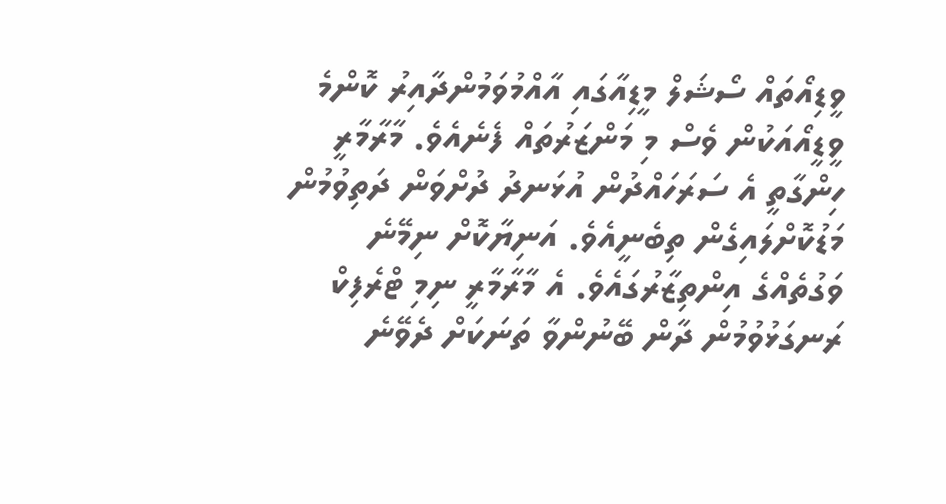ވީޑިއޯތައް ސޯޝަލް މީޑިއާގައި އާއްމުވަމުންދާއިރު ކޮންމެ ވީޑީއޯއަކުން ވެސް މި މަންޒަރުތައް ފެނެއެވެ. މާރާމާރީ ހިންގާތީ އެ ސަރަހައްދުން އުޅަނދު ދުށްވަން ދަތިވުމުން މަޑުކޮށްލައިގެން ތިބެނީއެވެ. އަނިޔާކޮށް ނިމޭނެ ވަގުތެއްގެ އިންތިޒާރުގައެވެ. އެ މާރާމާރީ ނިމި ޓްރެފިކް ރަނގަޅުވުމުން ދާން ބޭނުންވާ ތަނަކަށް ދެވޭނެ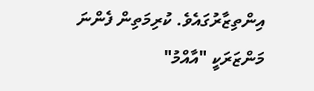އިންތިޒާރުގައެވެ. ކުރިމަތިން ފެންނަ މަންޒަރަކީ "އާއްމު"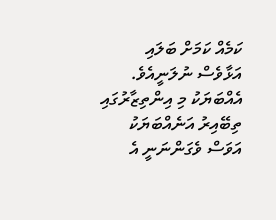ކަމެއް ކަމަށް ބަލައި އަޅާވެސް ނުލަނީއެވެ. އެއްބަޔަކު މި އިންތިޒާރުގައި ތިބޭއިރު އަނެއްބަޔަކު އަވަސް ވެގަންނަނީ އެ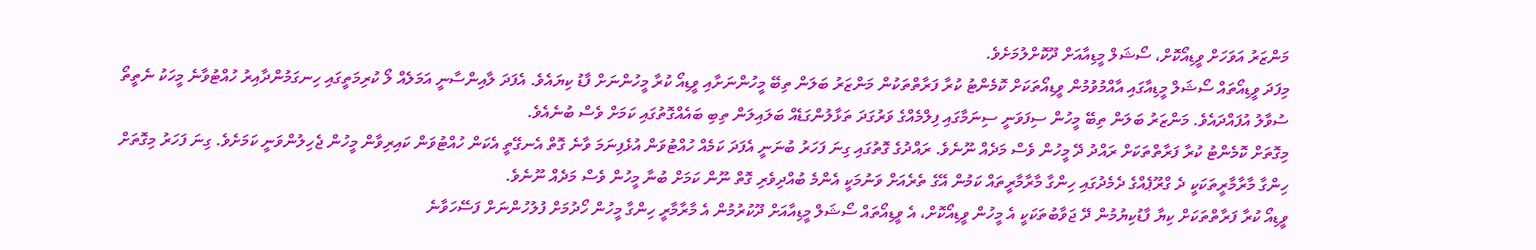މަންޒަރު އަވަހަށް ވީޑިއޯކޮށް، ސޯޝަލް މީޑިއާއަށް ދޫކޮށްލުމަށެވެ.
މިފަދަ ވީޑިއޯތައް ސޯޝަލް މީޑިއާގައި އާއްމުވުމުން ވީޑިއޯތަކަށް ކޮމެންޓު ކުރާ ފަރާތްތަކުން މަންޒަރު ބަލަން ތިބޭ މީހުންނަށާއި ވީޑިއޯ ކުރާ މީހުންނަށް ފާޑު ކިޔައެވެ. އެފަދަ ލާއިންސާނީ އަމަލެއް ލޯ ކުރިމަތީގައި ހިނގަމުންދާއިރު ހުއްޓުވާނެ މީހަކު ނެތީތޯ ސުވާލު އުފައްދައެވެ. މަންޒަރު ބަލަން ތިބޭ މީހުން ސިފަވަނީ ސިނަމާގައި ފިލްމެއްގެ ވަރުގަދަ ތަޅާލުންގަޑެއް ބަލައިލަން ތިބި ބައެއްގޮތުގައި ކަމަށް ވެސް ބުނެއެވެ.
މިގޮތަށް ކޮމެންޓު ކުރާ ފަރާތްތަކަށް ރައްދު ދޭ މީހުން ވެސް މަދެއް ނޫނެވެ. ރައްދުގެ ގޮތުގައި ގިނަ ފަހަރު ބުނަނީ އެފަދަ ކަމެއް ހުއްޓުވަން އުޅެފިނަމަ ވާނެ ގޮތް އެނގޭތީ އެކަން ހުއްޓުވަން ކައިރިވާން މީހުން ޖެހިލުންވަނީ ކަމަށެވެ. ގިނަ ފަހަރު މިގޮތަށް ހިންގާ މާރާމާރީތަކަކީ ދެ ގްރޫޕެއްގެ ދެމެދުގައި ހިންގާ މާރާމާރީތައް ކަމުން އޭގެ ތެރެއަށް ވަނުމަކީ އެންމެ ބުއްދިވެރި ގޮތް ނޫން ކަމަށް ބުނާ މީހުން ވެސް މަދެއް ނޫނެވެ.
ވީޑިއޯ ކުރާ ފަރާތްތަކަށް ކިޔާ ފާޑުކިޔުމުން ދޭ ޖަވާބުތަކަކީ އެ މީހުން ވީޑިއޯކޮށް، އެ ވީޑިއޯތައް ސޯޝަލް މީޑިއާއަށް ދޫކުރުމުން އެ މާރާމާރީ ހިންގާ މީހުން ހޯދުމަށް ފުލުހުންނަށް ފަސޭހަވާނެ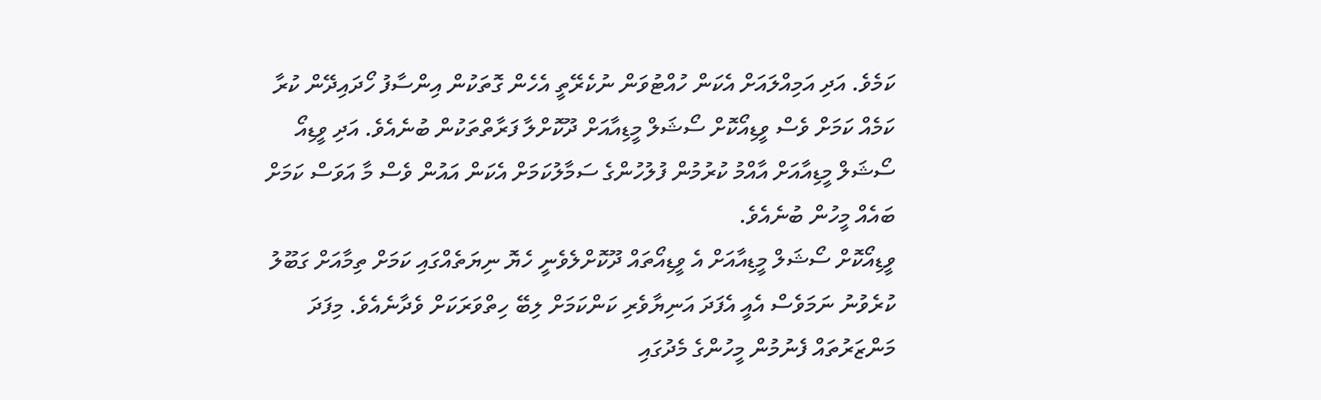ކަމެވެ. އަދި އަމިއްލައަށް އެކަން ހުއްޓުވަން ނުކެރޭތީ އެހެން ގޮތަކުން އިންސާފު ހޯދައިދޭން ކުރާ ކަމެއް ކަމަށް ވެސް ވީޑިއޯކޮށް ސޯޝަލް މީޑިއާއަށް ދޫކޮށްލާ ފަރާތްތަކުން ބުނެއެވެ. އަދި ވީޑިއޯ ސޯޝަލް މީޑިއާއަށް އާއްމު ކުރުމުން ފުލުހުންގެ ސަމާލުކަމަށް އެކަން އައުން ވެސް މާ އަވަސް ކަމަށް ބައެއް މީހުން ބުނެއެވެ.
ވީޑިއޯކޮށް ސޯޝަލް މީޑިއާއަށް އެ ވީޑިއޯތައް ދޫކޮށްލެވެނީ ހެޔޮ ނިޔަތެއްގައި ކަމަށް ތިމާއަށް ގަބޫލު ކުރެވުނު ނަމަވެސް އެއީ އެފަދަ އަނިޔާވެރި ކަންކަމަށް ލިބޭ ހިތްވަރަކަށް ވެދާނެއެވެ. މިފަދަ މަންޒަރުތައް ފެނުމުން މީހުންގެ މެދުގައި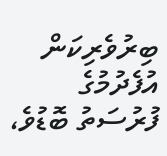ބިރުވެރިކަން އުފެދުމުގެ ފުރުސަތު ބޮޑުވެ،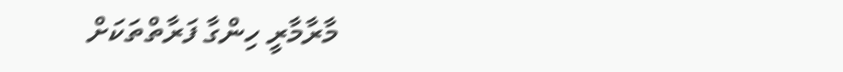މާރާމާރީ ހިންގާ ފަރާތްތަކަށް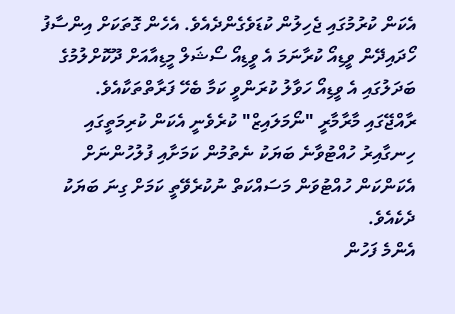އެކަން ކުރުމުގައި ޖެހިލުން ކުޑަވެގެންދެއެވެ. އެހެން ގޮތަކަށް އިންސާފު ހޯދައިދޭން ވީޑިއޯ ކުރާނަމަ އެ ވީޑިއޯ ސޯޝަލް މީޑިއާއަށް ދޫކޮށްލުމުގެ ބަދަލުގައި އެ ވީޑިއޯ ހަވާލު ކުރަންވީ ކަމާ ބެހޭ ފަރާތްތަކާއެވެ.
ރާއްޖޭގައި މާރާމާރީ "ނޯމަލައިޒް" ކުރެވެނީ އެކަން ކުރިމަތީގައި ހިނގާއިރު ހުއްޓުވާނެ ބަޔަކު ނެތުމުން ކަމަށާއި ފުލުހުންނަށް އެކަންކަން ހުއްޓުވަން މަސައްކަތް ނުކުރެވޭތީ ކަމަށް ގިނަ ބަޔަކު ދެކެއެވެ.
އެންމެ ފަހުން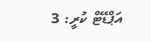އަޕްޑޭޓް ކުރީ: 3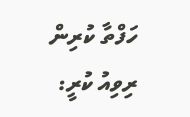ހަފްތާ ކުރިން
ރިވިއު ކުރީ: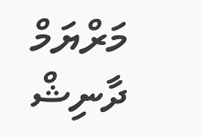މަރްޔަމް ދާނިޝް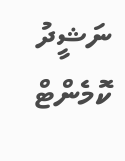ނަޝީދު
ކޮމެންޓް